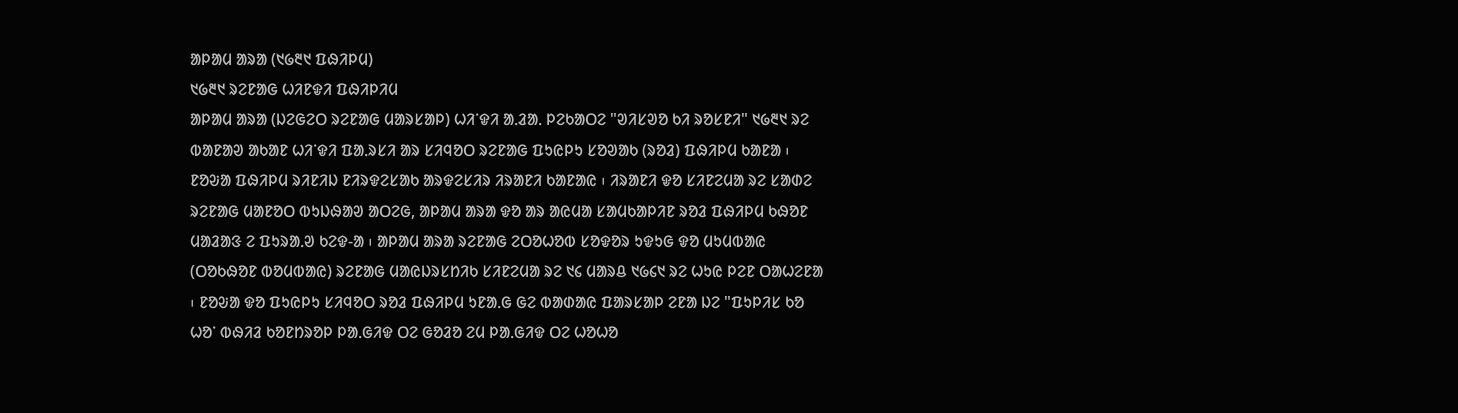ᱟᱞᱟᱢ ᱟᱨᱟ (᱑᱙᱓᱑ ᱯᱷᱤᱞᱢ)
᱑᱙᱓᱑ ᱨᱮᱱᱟᱜ ᱦᱤᱱᱫᱤ ᱯᱷᱤᱞᱤᱢ
ᱟᱞᱟᱢ ᱟᱨᱟ (ᱡᱮᱜᱮᱛ ᱨᱮᱱᱟᱜ ᱢᱟᱨᱥᱟᱞ) ᱦᱤᱸᱫᱤ ᱟᱹᱲᱟᱹ ᱞᱮᱠᱟᱛᱮ "ᱣᱤᱥᱣᱚ ᱠᱤ ᱨᱚᱥᱱᱤ" ᱑᱙᱓᱑ ᱨᱮ ᱵᱟᱱᱟᱣ ᱟᱠᱟᱱ ᱦᱤᱸᱫᱤ ᱯᱟᱹᱨᱥᱤ ᱟᱨ ᱥᱤᱧᱚᱛ ᱨᱮᱱᱟᱜ ᱯᱩᱭᱞᱩ ᱥᱚᱣᱟᱠ (ᱨᱚᱲ) ᱯᱷᱤᱞᱢ ᱠᱟᱱᱟ ᱾ ᱱᱚᱶᱟ ᱯᱷᱤᱞᱢ ᱨᱤᱱᱤᱡ ᱱᱤᱨᱫᱮᱥᱟᱠ ᱟᱨᱫᱮᱥᱤᱨ ᱤᱨᱟᱱᱤ ᱠᱟᱱᱟᱭ ᱾ ᱤᱨᱟᱱᱤ ᱫᱚ ᱥᱤᱱᱮᱢᱟ ᱨᱮ ᱥᱟᱰᱮ ᱨᱮᱱᱟᱜ ᱢᱟᱱᱚᱛ ᱵᱩᱡᱷᱟᱣ ᱟᱛᱮᱜ, ᱟᱞᱟᱢ ᱟᱨᱟ ᱫᱚ ᱟᱨ ᱟᱭᱢᱟ ᱥᱟᱢᱠᱟᱞᱤᱱ ᱨᱚᱲ ᱯᱷᱤᱞᱢ ᱠᱷᱚᱱ ᱢᱟᱲᱟᱝ ᱮ ᱯᱩᱨᱟᱹᱣ ᱠᱮᱫ-ᱟ ᱾ ᱟᱞᱟᱢ ᱟᱨᱟ ᱨᱮᱱᱟᱜ ᱮᱛᱚᱦᱚᱵ ᱥᱚᱫᱚᱨ ᱩᱫᱩᱜ ᱫᱚ ᱢᱩᱢᱵᱟᱭ (ᱛᱚᱠᱷᱚᱱ ᱵᱚᱢᱵᱟᱭ) ᱨᱮᱱᱟᱜ ᱢᱟᱭᱡᱨᱥᱴᱤᱠ ᱥᱤᱱᱮᱢᱟ ᱨᱮ ᱑᱔ ᱢᱟᱨᱪ ᱑᱙᱔᱑ ᱨᱮ ᱦᱩᱭ ᱞᱮᱱ ᱛᱟᱦᱮᱱᱟ ᱾ ᱱᱚᱶᱟ ᱫᱚ ᱯᱩᱭᱞᱩ ᱥᱤᱧᱚᱛ ᱨᱚᱲ ᱯᱷᱤᱞᱢ ᱩᱱᱟᱹᱜ ᱜᱮ ᱵᱟᱰᱟᱭ ᱯᱟᱨᱥᱟᱞ ᱮᱱᱟ ᱡᱮ "ᱯᱩᱞᱤᱥ ᱠᱚ ᱦᱚᱸ ᱵᱷᱤᱲ ᱠᱚᱱᱴᱨᱚᱞ ᱞᱟᱹᱜᱤᱫ ᱛᱮ ᱜᱚᱲᱚ ᱮᱢ ᱞᱟᱹᱜᱤᱫ ᱛᱮ ᱦᱚᱦᱚ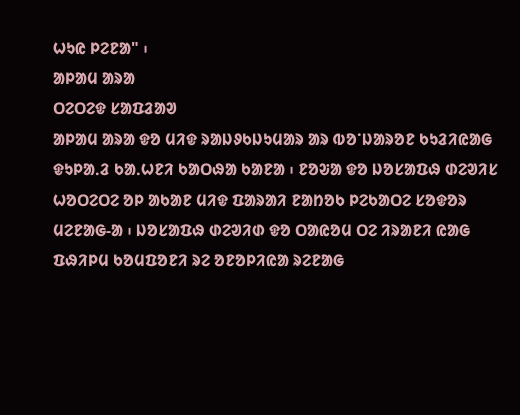ᱦᱩᱭ ᱞᱮᱱᱟ" ᱾
ᱟᱞᱟᱢ ᱟᱨᱟ
ᱛᱮᱛᱮᱫ ᱥᱟᱯᱲᱟᱣ
ᱟᱞᱟᱢ ᱟᱨᱟ ᱫᱚ ᱢᱤᱫ ᱨᱟᱡᱽᱠᱡᱩᱢᱟᱨ ᱟᱨ ᱵᱚᱸᱡᱟᱨᱚᱱ ᱠᱩᱲᱤᱭᱟᱜ ᱫᱩᱞᱟᱹᱲ ᱠᱟᱹᱦᱱᱤ ᱠᱟᱛᱷᱟ ᱠᱟᱱᱟ ᱾ ᱱᱚᱶᱟ ᱫᱚ ᱡᱚᱥᱟᱯᱷ ᱰᱮᱣᱤᱥ ᱦᱚᱛᱮᱛᱮ ᱚᱞ ᱟᱠᱟᱱ ᱢᱤᱫ ᱯᱟᱨᱟᱤ ᱱᱟᱴᱚᱠ ᱞᱮᱠᱟᱛᱮ ᱥᱚᱫᱚᱨ ᱢᱮᱱᱟᱜ-ᱟ ᱾ ᱡᱚᱥᱟᱯᱷ ᱰᱮᱣᱤᱰ ᱫᱚ ᱛᱟᱭᱚᱢ ᱛᱮ ᱤᱨᱟᱱᱤ ᱭᱟᱜ ᱯᱷᱤᱞᱢ ᱠᱚᱢᱯᱚᱱᱤ ᱨᱮ ᱚᱱᱚᱞᱤᱭᱟ ᱨᱮᱱᱟᱜ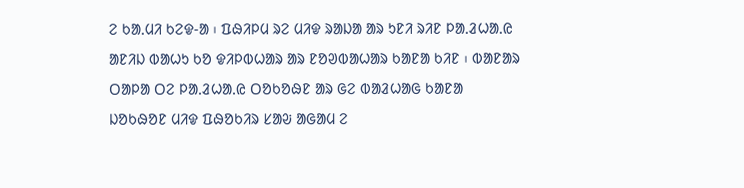ᱮ ᱠᱟᱹᱢᱤ ᱠᱮᱫ-ᱟ ᱾ ᱯᱷᱤᱞᱢ ᱨᱮ ᱢᱤᱫ ᱨᱟᱡᱟ ᱟᱨ ᱩᱱᱤ ᱨᱤᱱ ᱞᱟᱹᱲᱦᱟᱹᱭ ᱟᱱᱤᱡ ᱵᱟᱦᱩ ᱠᱚ ᱫᱤᱞᱵᱦᱟᱨ ᱟᱨ ᱱᱚᱣᱵᱟᱦᱟᱨ ᱠᱟᱱᱟ ᱠᱤᱱ ᱾ ᱵᱟᱱᱟᱨ ᱛᱟᱞᱟ ᱛᱮ ᱞᱟᱹᱲᱦᱟᱹᱭ ᱛᱚᱠᱚᱷᱱ ᱟᱨ ᱜᱮ ᱵᱟᱲᱦᱟᱜ ᱠᱟᱱᱟ ᱡᱚᱠᱷᱚᱱ ᱢᱤᱫ ᱯᱷᱚᱠᱤᱨ ᱥᱟᱶ ᱟᱜᱟᱢ ᱮ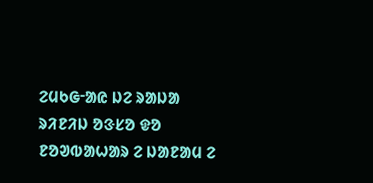ᱮᱢᱠᱜᱼᱟᱭ ᱡᱮ ᱨᱟᱡᱟ ᱨᱤᱱᱤᱡ ᱚᱝᱥᱚ ᱫᱚ ᱱᱚᱣᱵᱟᱦᱟᱨ ᱮ ᱡᱟᱱᱟᱢ ᱮ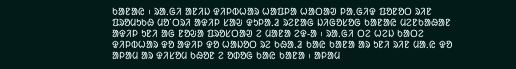ᱠᱟᱱᱟᱭ ᱾ ᱨᱟᱹᱜᱤ ᱟᱱᱤᱡ ᱫᱤᱞᱵᱦᱟᱨ ᱦᱟᱯᱞᱟ ᱦᱟᱛᱟᱣ ᱞᱟᱹᱜᱤᱫ ᱯᱚᱱᱚᱛ ᱨᱤᱱ ᱯᱨᱚᱢᱩᱠᱷ ᱢᱚᱸᱛᱨᱤ ᱟᱫᱤᱞ ᱥᱟᱶ ᱫᱩᱞᱟᱹᱲ ᱨᱮᱱᱟᱜ ᱡᱤᱜᱚᱥᱚᱜ ᱠᱟᱱᱟᱭ ᱢᱮᱱᱠᱟᱷᱟᱱ ᱟᱫᱤᱞ ᱩᱱᱤ ᱟᱜ ᱱᱚᱶᱟ ᱯᱨᱚᱥᱛᱟᱣ ᱮ ᱢᱟᱱᱟ ᱮᱫ-ᱟ ᱾ ᱨᱟᱹᱜᱤ ᱛᱮ ᱦᱮᱡ ᱠᱟᱛᱮ ᱫᱤᱞᱵᱦᱟᱨ ᱫᱚ ᱟᱫᱤᱞ ᱫᱚ ᱦᱟᱡᱚᱛ ᱨᱮ ᱠᱷᱟᱹᱲ ᱠᱟᱭ ᱠᱟᱱᱟ ᱟᱨ ᱩᱱᱤ ᱨᱤᱱ ᱢᱟᱹᱭ ᱫᱚ ᱟᱞᱟᱢ ᱟᱨ ᱫᱤᱥᱚᱢ ᱠᱷᱚᱱ ᱮ ᱚᱰᱚᱜ ᱠᱟᱭ ᱠᱟᱱᱟ ᱾ ᱟᱞᱟᱢ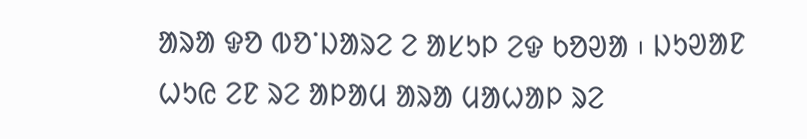ᱟᱨᱟ ᱫᱚ ᱵᱚᱸᱡᱟᱨᱮ ᱮ ᱟᱥᱩᱞ ᱮᱫ ᱠᱚᱣᱟ ᱾ ᱡᱩᱣᱟᱱ ᱦᱩᱭ ᱮᱱ ᱨᱮ ᱟᱞᱟᱢ ᱟᱨᱟ ᱢᱟᱦᱟᱞ ᱨᱮ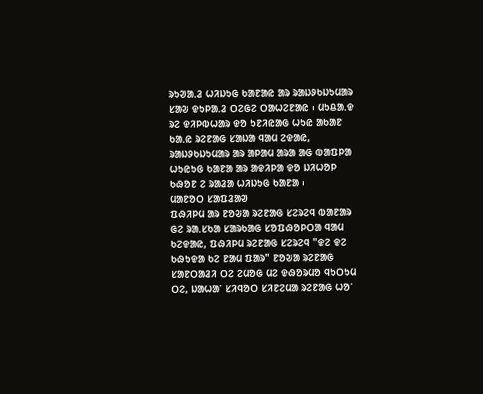ᱨᱩᱣᱟᱹᱲ ᱦᱤᱡᱩᱜ ᱠᱟᱱᱟᱭ ᱟᱨ ᱨᱟᱡᱽᱠᱡᱩᱢᱟᱨ ᱥᱟᱶ ᱫᱩᱞᱟᱹᱲ ᱛᱮᱜᱮ ᱛᱟᱦᱮᱱᱟᱭ ᱾ ᱢᱩᱪᱟᱹᱫ ᱨᱮ ᱫᱤᱞᱵᱦᱟᱨ ᱫᱚ ᱩᱱᱤᱭᱟᱜ ᱦᱩᱭ ᱟᱠᱟᱱ ᱠᱟᱹᱭ ᱨᱮᱱᱟᱜ ᱥᱟᱡᱟ ᱧᱟᱢ ᱮᱫᱟᱭ, ᱨᱟᱡᱽᱠᱡᱩᱢᱟᱨ ᱟᱨ ᱟᱞᱟᱢ ᱟᱨᱟ ᱟᱜ ᱵᱟᱯᱞᱟ ᱦᱩᱭᱩᱜ ᱠᱟᱱᱟ ᱟᱨ ᱟᱫᱤᱞᱟ ᱫᱚ ᱡᱤᱦᱚᱞ ᱠᱷᱚᱱ ᱮ ᱨᱟᱲᱟ ᱦᱤᱡᱩᱜ ᱠᱟᱱᱟ ᱾
ᱢᱟᱱᱚᱛ ᱥᱟᱯᱲᱟᱣ
ᱯᱷᱤᱞᱢ ᱟᱨ ᱱᱚᱶᱟ ᱨᱮᱱᱟᱜ ᱥᱮᱨᱮᱧ ᱵᱟᱱᱟᱨ ᱜᱮ ᱨᱟᱹᱥᱠᱟ ᱥᱟᱨᱠᱟᱜ ᱥᱚᱯᱷᱚᱞᱛᱟ ᱧᱟᱢ ᱠᱮᱫᱟᱭ, ᱯᱷᱤᱞᱢ ᱨᱮᱱᱟᱜ ᱥᱮᱨᱮᱧ "ᱫᱮ ᱫᱮ ᱠᱷᱩᱫᱟ ᱠᱮ ᱱᱟᱢ ᱯᱟᱨ" ᱱᱚᱶᱟ ᱨᱮᱱᱟᱜ ᱥᱟᱱᱛᱟᱲᱤ ᱛᱮ ᱮᱢᱚᱜ ᱢᱮ ᱫᱷᱚᱨᱢᱚ ᱧᱩᱛᱩᱢ ᱛᱮ, ᱡᱟᱦᱟᱸ ᱥᱤᱧᱚᱛ ᱥᱤᱱᱮᱢᱟ ᱨᱮᱱᱟᱜ ᱦᱚᱸ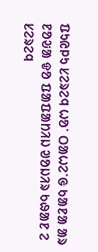ᱯᱩᱭᱞᱩ ᱥᱮᱨᱮᱧ ᱦᱚᱸ ᱛᱟᱦᱮᱸᱜ ᱠᱟᱱᱟ ᱟᱨ ᱱᱚᱶᱟ ᱫᱚ ᱯᱟᱯᱟᱴᱤᱡ ᱣᱚᱡᱤᱨ ᱠᱷᱟᱱ ᱮ ᱥᱮᱨᱮᱧ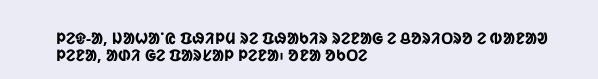ᱞᱮᱫ-ᱟ, ᱡᱟᱦᱟᱸᱭ ᱯᱷᱤᱞᱢ ᱨᱮ ᱯᱷᱟᱠᱤᱨ ᱨᱮᱱᱟᱜ ᱮ ᱪᱚᱨᱤᱛᱨᱚ ᱮ ᱵᱟᱱᱟᱣ ᱞᱮᱱᱟ, ᱟᱰᱤ ᱜᱮ ᱯᱟᱨᱥᱟᱞ ᱞᱮᱱᱟ᱾ ᱚᱱᱟ ᱚᱠᱛᱮ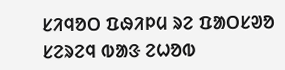ᱥᱤᱧᱚᱛ ᱯᱷᱤᱞᱢ ᱨᱮ ᱯᱟᱛᱥᱣᱚ ᱥᱮᱨᱮᱧ ᱵᱟᱝ ᱮᱦᱚᱵ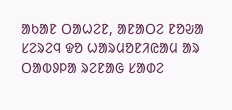ᱟᱠᱟᱱ ᱛᱟᱦᱮᱱ, ᱟᱱᱟᱛᱮ ᱱᱚᱶᱟ ᱥᱮᱨᱮᱧ ᱫᱚ ᱦᱟᱨᱢᱚᱱᱤᱭᱟᱢ ᱟᱨ ᱛᱟᱵᱽᱞᱟ ᱨᱮᱱᱟᱜ ᱥᱟᱰᱮ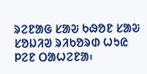ᱨᱮᱱᱟᱜ ᱥᱟᱶ ᱠᱷᱚᱱ ᱥᱟᱶ ᱥᱚᱡᱤᱣ ᱨᱤᱠᱚᱨᱰ ᱦᱩᱭ ᱞᱮᱱ ᱛᱟᱦᱮᱱᱟ᱾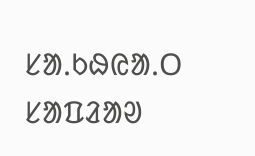ᱥᱟᱹᱠᱷᱭᱟᱹᱛ ᱥᱟᱯᱲᱟᱣ